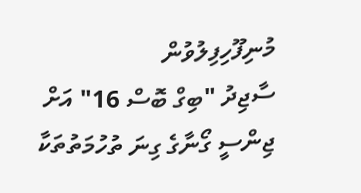މުނިފޫހިފިލުވުން
ސާޖިދު "ބިގް ބޮސް 16" އަށް
ޖިންސީ ގޯނާގެ ގިނަ ތުހުމަތުތަކާ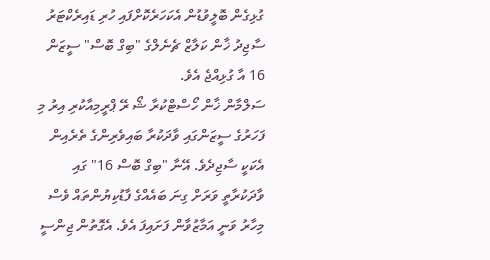ގުޅިގެން ބޮލީވުޑުން އެކަހަރެކޮށްފައި ހުރި ޑައިރެކްޓަރު ސާޖިދު ޚާން ކަލާޒް ޗެނެލްގެ "ބިގް ބޮސް" ސީޒަން 16 އާ ގުޅިއްޖެ އެވެ.
ސަލްމާން ޚާން ހޯސްޓްކުރާ ޝޯ ރޭ ޕްރީމިއާކުރި އިރު މި ފަހަރުގެ ސީޒަންގައި ވާދަކުރާ ބައިވެރިންގެ ތެރެއިން އެކަކީ ސާޖިދެވެ. އޭނާ "ބިގް ބޮސް 16" ގައި ވާދަކުރާތީ ވަރަށް ގިނަ ބައެއްގެ ފާޑުކިޔުންތައް ވެސް މިހާރު ވަނީ އަމާޒުވާން ފަށައިފަ އެވެ. އެގޮތުން ޖިންސީ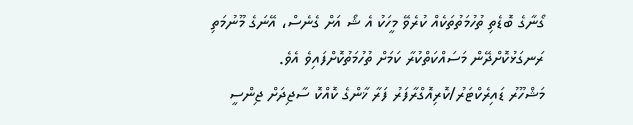ގޯނާގެ ބޮޑެތި ތުހުމަތުތަކެއް ކުރެވޭ މީހަކު އެ ޝޯ އަށް ގެނެސް، އޭނަގެ މޫނުމަތި ރަނގަޅުކޮށްދޭން މަސައްކަތްކުރާ ކަމަށް ތުހުމަތުކޮށްފައިވެ އެވެ.
މަޝްހޫރު ޑައިރެކްޓަރު/ކޮރިއޮގްރާފަރު ފަރާ ޚާންގެ ކޮއްކޮ ސާޖިދަށް ޖިންސީ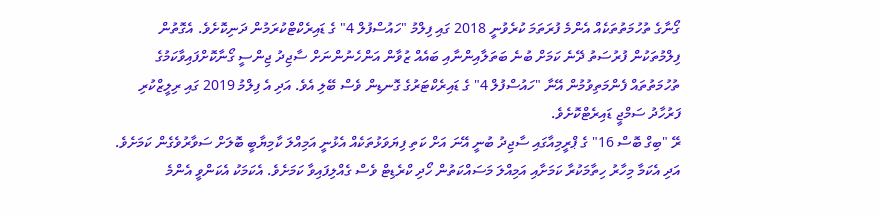ގޯނާގެ ތުހުމަތުތަކެއް އެންމެ ފުރަތަމަ ކުރެވުނީ 2018 ގައި ފިލްމު "ހައުސްފުލް 4" ގެ ޑައިރެކްޓްކުރަމުން ދަނިކޮށެވެ. އެގޮތުން ފިލްމުތަކުން ފުރުސަތު ދޭނެ ކަމަށް ބުނެ ބަތަލާއިންނާއި ބައެއް ޒުވާން އަންހެނުންނަށް ސާޖިދު ޖިންސީ ގޯނާކޮށްފައިވާކަމުގެ ތުހުމަތުތައް ފެންމަތިވުމުން އޭނާ "ހައުސްފުލް 4" ގެ ޑައިރެކްޓަރުގެ ގޮނޑިން ވެސް ބޭލި އެވެ. އަދި އެ ފިލްމު 2019 ގައި ރިލީޒްކުރި ފަރުހާދު ސަމްޖީ ޑައިރެޓްކޮށެވެ.
ރޭ "ބިގް ބޮސް 16" ގެ ޕްރީމިއާގައި ސާޖިދު ބުނީ އޭނަ އަށް ކަތި ފިޔަވަޅުތަކެއް އެޅުނީ އަމިއްލަ ކާމިޔާބީ ބޮލަށް ސަވާރުވެގެން ކަމަށެވެ. އަދި އެކަމާ މިހާރު ހިތާމަކުރާ ކަމަށާއި އަމިއްލަ މަސައްކަތުން ހޯދި ކްރެޑިޓް ވެސް ގެއްލިފައިވާ ކަމަށެވެ. އެކަމަކު އެކަންވީ އެންމެ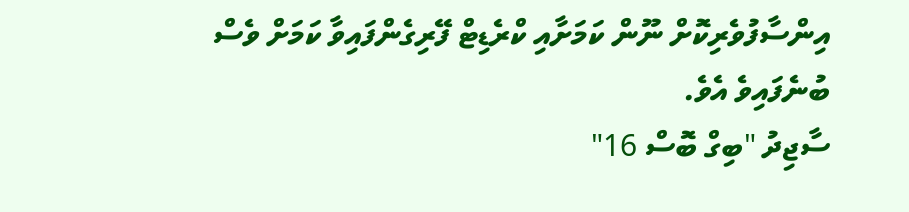އިންސާފުވެރިކޮށް ނޫން ކަމަށާއި ކްރެޑިޓް ފޭރިގެންފައިވާ ކަމަށް ވެސް ބުނެފައިވެ އެވެ.
ސާޖިދު "ބިގް ބޮސް 16"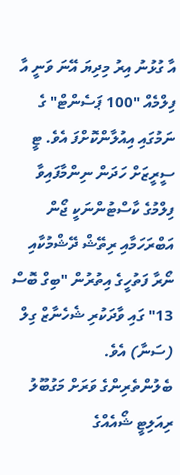އާ ގުޅުނު އިރު މިދިޔަ އޭނަ ވަނީ އާ ފިލްމެއް "100 ޕަސެންޓް" ގެ ނަމުގައި އިއުލާންކޮށްފަ އެވެ. ޓީ ސީރީޒަށް ހަދަން ނިންމާފައިވާ ފިލްމުގެ ކާސްޓުންނަކީ ޖޯން އަބްރަހަމާއި ރިތޭޝް ދޭޝްމުކާއި ނޯރާ ފަތުހީގެ އިތުރުން "ބިގް ބޮސް 13" ގައި ވާދަކުރި ޝެހެނާޒް ގިލް (ސަނާ) އެވެ.
ބެލުންތެރިންގެ ވަރަށް މަގުބޫލު ރިއަލިޓީ ޝޯއެއްގެ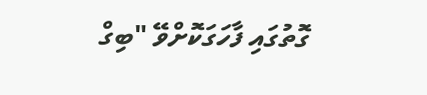ގޮތުގައި ފާހަގަކޮށްވޭ "ބިގް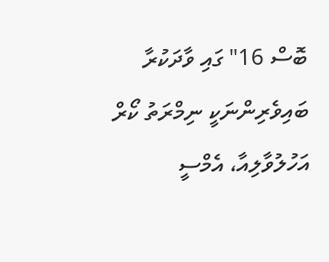ބޮސް 16" ގައި ވާދަކުރާ ބައިވެރިންނަކީ ނިމްރަތު ކޯރް އަހުލުވާލިއާ، އެމްސީ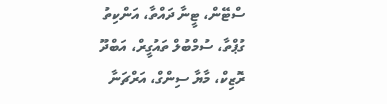ސްޓޭން، ޓީނާ ދައްތާ، އަންކިތު ގުޕްތާ، ސުމްބުލް ތައުގީރް، އަބްދޫ ރޮޒިކް، މާޔާ ސިންގް، އަރްޗަނާ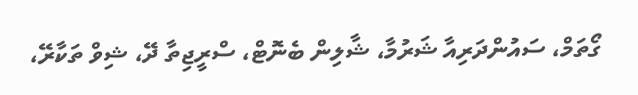ގޯތަމް، ސައުންދަރިއާ ޝަރުމާ، ޝާލިން ބެނޮޓް، ސްރީޖިތާ ދޭ، ޝިވް ތަކާރޭ،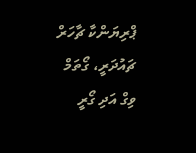ޕްރިޔަންކާ ޗާހަރް ޗައުދަރީ، ގޯތަމް ވިގް އަދި ގޯރީ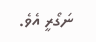ނަގޯރީ އެވެ.